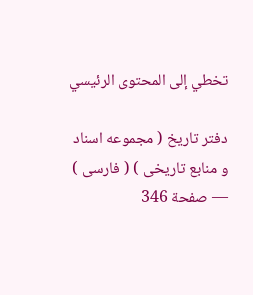تخطي إلى المحتوى الرئيسي

دفتر تاريخ ( مجموعه اسناد و منابع تاريخى ) ( فارسى ) — صفحة 346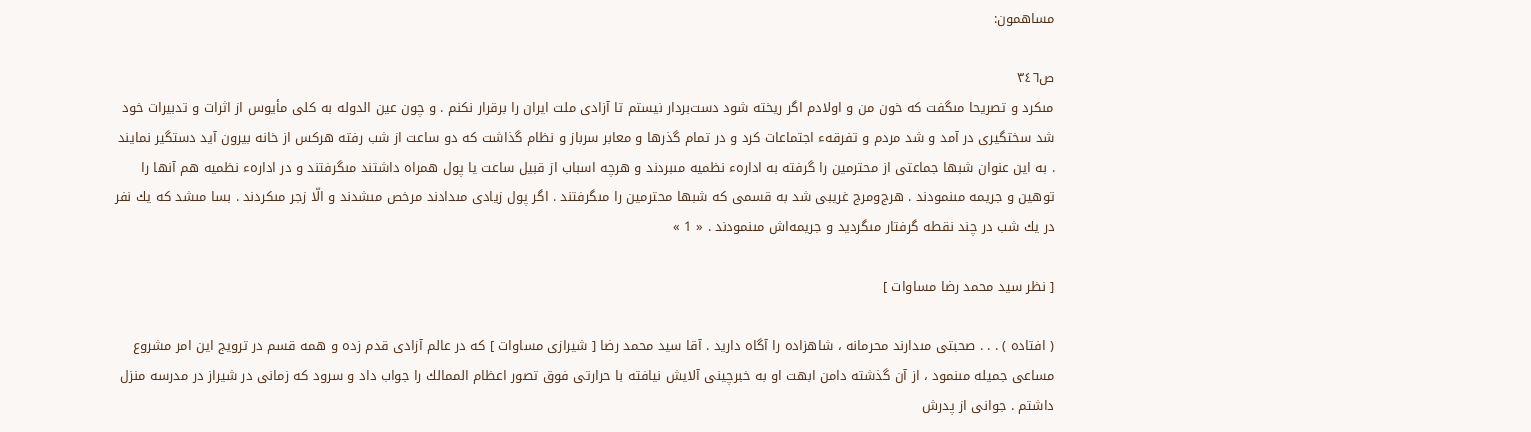مساهمون:

ص٣٤٦
مىكرد و تصريحا مىگفت كه خون من و اولادم اگر ريخته شود دست‌بردار نيستم تا آزادى ملت ايران را برقرار نكنم . و چون عين الدوله به كلى مأيوس از اثرات و تدبيرات خود شد سختگيرى در آمد و شد مردم و تفرقهء اجتماعات كرد و در تمام گذرها و معابر سرباز و نظام گذاشت كه دو ساعت از شب رفته هركس از خانه بيرون آيد دستگير نمايند . به اين عنوان شبها جماعتى از محترمين را گرفته به ادارهء نظميه مىبردند و هرچه اسباب از قبيل ساعت يا پول همراه داشتند مىگرفتند و در ادارهء نظميه هم آنها را توهين و جريمه مىنمودند . هرج‌ومرج غريبى شد به قسمى كه شبها محترمين را مىگرفتند . اگر پول زيادى مىدادند مرخص مىشدند و الّا زجر مىكردند . بسا مىشد كه يك نفر در يك شب در چند نقطه گرفتار مىگرديد و جريمه‌اش مىنمودند . « 1 »

[ نظر سيد محمد رضا مساوات ]

( افتاده ) . . . صحبتى مىدارند محرمانه ، شاهزاده را آگاه داريد . آقا سيد محمد رضا [ شيرازى مساوات ] كه در عالم آزادى قدم زده و همه قسم در ترويج اين امر مشروع مساعى جميله مىنمود ، از آن گذشته دامن ابهت او به خبرچينى آلايش نيافته با حرارتى فوق تصور اعظام الممالك را جواب داد و سرود كه زمانى در شيراز در مدرسه منزل داشتم . جوانى از پدرش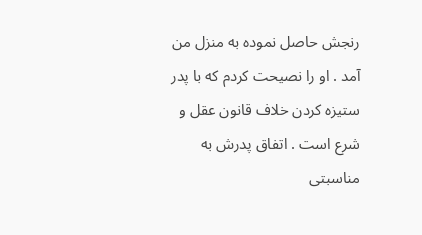رنجش حاصل نموده به منزل من آمد . او را نصيحت كردم كه با پدر ستيزه كردن خلاف قانون عقل و شرع است . اتفاق پدرش به مناسبتى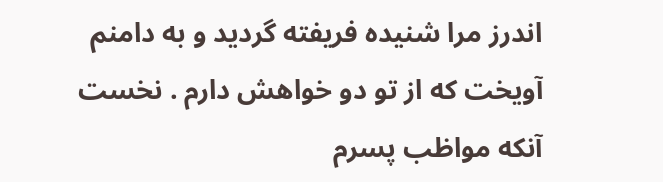اندرز مرا شنيده فريفته گرديد و به دامنم آويخت كه از تو دو خواهش دارم . نخست آنكه مواظب پسرم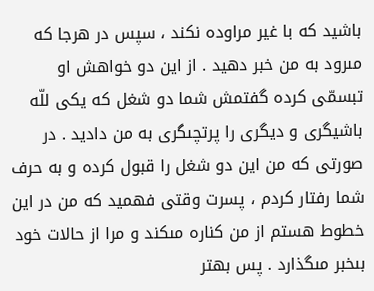باشيد كه با غير مراوده نكند ، سپس در هرجا كه مىرود به من خبر دهيد . از اين دو خواهش او تبسمّى كرده گفتمش شما دو شغل كه يكى للّه باشيگرى و ديگرى را پرتچىگرى به من داديد . در صورتى كه من اين دو شغل را قبول كرده و به حرف شما رفتار كردم ، پسرت وقتى فهميد كه من در اين خطوط هستم از من كناره مىكند و مرا از حالات خود بىخبر مىگذارد . پس بهتر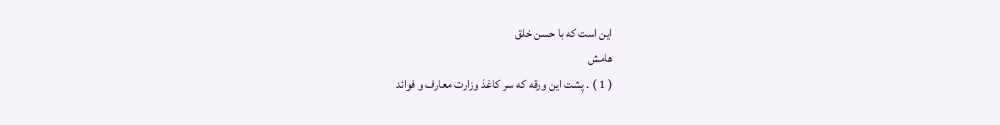اين است كه با حسن خلق
هامش
( 1 ) . پشت اين ورقه كه سر كاغذ وزارت معارف و فوائد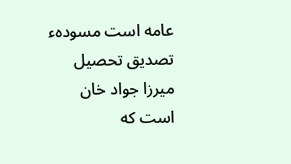عامه است مسودهء تصديق تحصيل ميرزا جواد خان است كه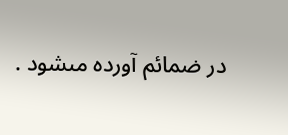در ضمائم آورده مىشود .